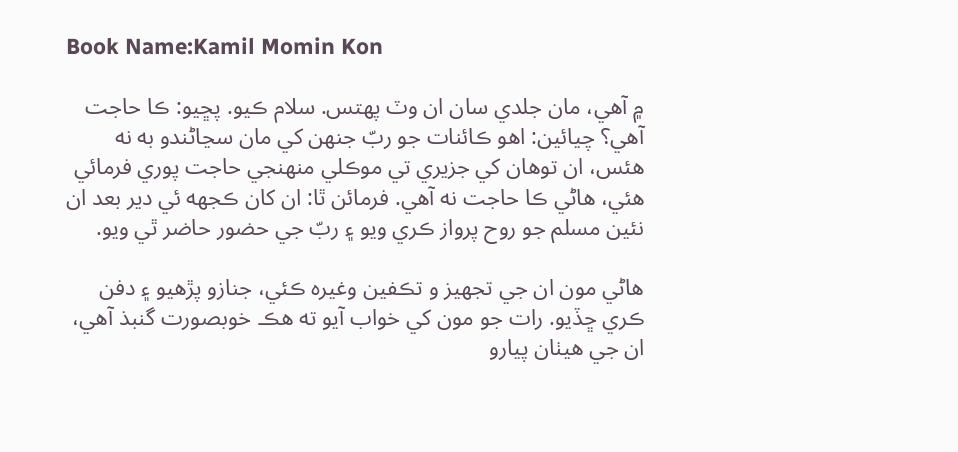Book Name:Kamil Momin Kon

۾ آهي، مان جلدي سان ان وٽ پهتس. سلام ڪيو. پڇيو: ڪا حاجت آهي؟ چيائين: اهو ڪائنات جو ربّ جنهن کي مان سڃاڻندو به نه هئس، ان توهان کي جزيري تي موڪلي منهنجي حاجت پوري فرمائي هئي، هاڻي ڪا حاجت نه آهي. فرمائن ٿا: ان کان ڪجهه ئي دير بعد ان نئين مسلم جو روح پرواز ڪري ويو ۽ ربّ جي حضور حاضر ٿي ويو.

هاڻي مون ان جي تجهيز و تڪفين وغيره ڪئي، جنازو پڙهيو ۽ دفن ڪري ڇڏيو. رات جو مون کي خواب آيو ته هڪ خوبصورت گنبذ آهي، ان جي هيٺان پيارو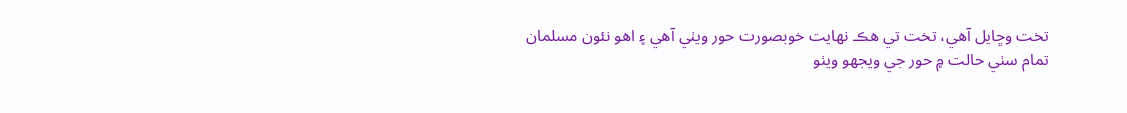تخت وڇايل آهي، تخت تي هڪ نهايت خوبصورت حور ويٺي آهي ۽ اهو نئون مسلمان تمام سٺي حالت ۾ حور جي ويجهو ويٺو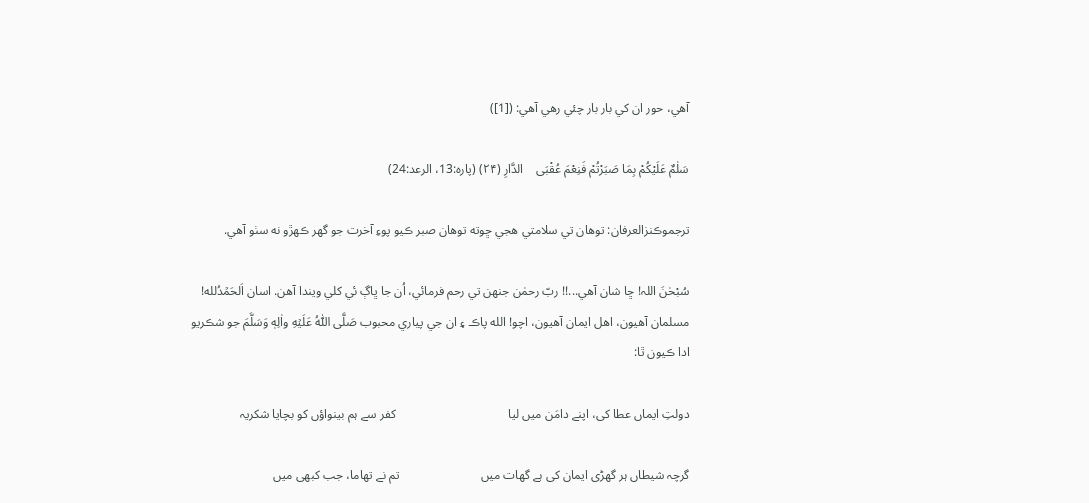آهي، حور ان کي بار بار چئي رهي آهي: ([1])

سَلٰمٌ عَلَیْکُمْ بِمَا صَبَرْتُمْ فَنِعْمَ عُقْبَی    الدَّارِ (۲۴) (پارہ:13، الرعد:24)

ترجموڪنزالعرفان: توهان تي سلامتي هجي ڇوته توهان صبر ڪيو پوءِ آخرت جو گهر ڪهڙو نه سٺو آهي.

سُبْحٰنَ اللہ! ڇا شان آهي...!! ربّ رحمٰن جنهن تي رحم فرمائي، اُن جا ڀاڳ ئي کلي ويندا آهن. اسان اَلحَمۡدُلله! مسلمان آهيون، اهل ايمان آهيون، اچو! الله پاڪ ۽ ان جي پياري محبوب صَلَّى اللّٰهُ عَلَيۡهِ واٰلِهٖ وَسَلَّمَ جو شڪريو ادا ڪيون ٿا:

دولتِ ایماں عطا کی، اپنے دامَن میں لیا                                    کفر سے ہم بینواؤں کو بچایا شکریہ

گرچہ شیطاں ہر گھڑی ایمان کی ہے گھات میں                          تم نے تھاما، جب کبھی میں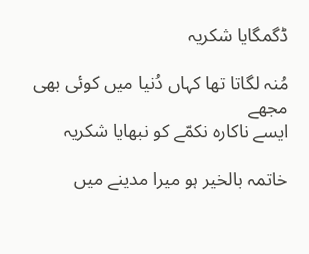ڈگمگایا شکریہ

مُنہ لگاتا تھا کہاں دُنیا میں کوئی بھی مجھے                                                ایسے ناکارہ نکمّے کو نبھایا شکریہ

خاتمہ بالخیر ہو میرا مدینے میں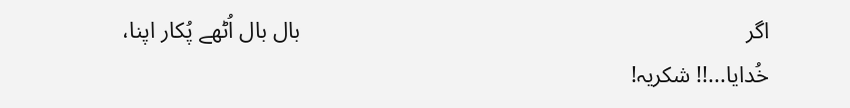اگر                                                                              بال بال اُٹھے پُکار اپنا، خُدایا...!! شکریہ!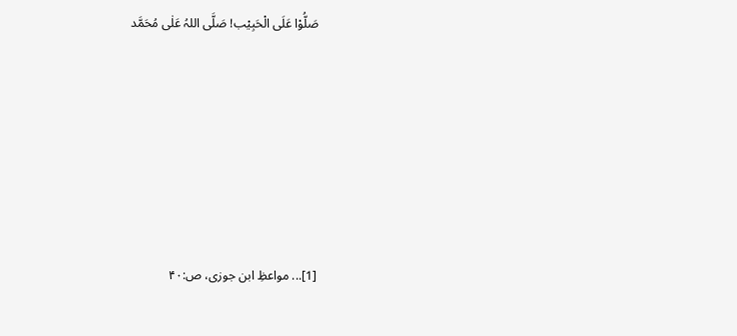صَلُّوْا عَلَی الْحَبِیْب! صَلَّی اللہُ عَلٰی مُحَمَّد








[1]... مواعظِ ابن جوزی، ص:۴۰